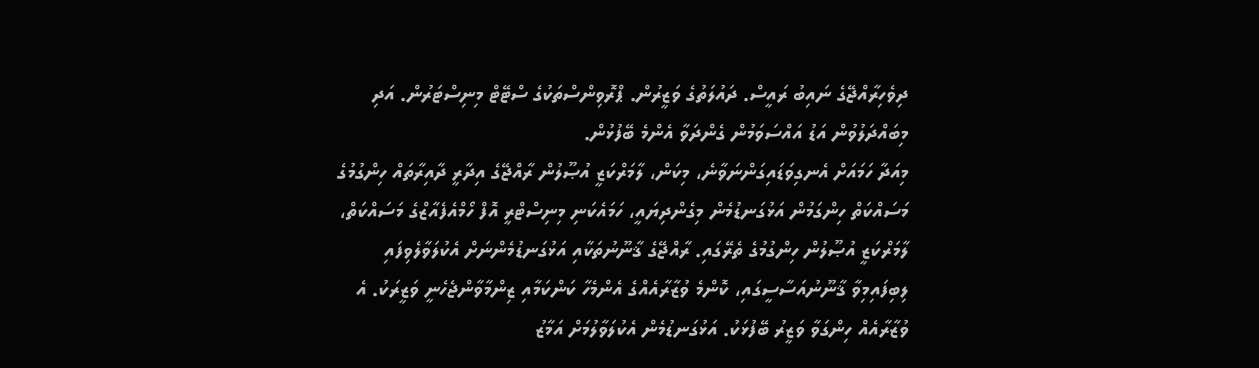ދިވެހިރާއްޖޭގެ ނައިބު ރައީސް. ދައުލަތުގެ ވަޒީރުން. ޕްރޮވިންސްތަކުގެ ސްޓޭޓް މިނިސްޓަރުން. އަދި މިބައްދަލުވުން އަޑު އައްސަވަމުން ގެންދަވާ އެންމެ ބޭފުޅުން.
މިއަދާ ހަމައަށް އެނގިވަޑައިގަންނަވާނެ، މިކަން، ލާމަރްކަޒީ އުޞޫލުން ރާއްޖޭގެ އިދާރީ ދާއިރާތައް ހިންގުމުގެ މަސައްކަތް ހިންގަމުން އަޅުގަނޑުމެން މިގެންދިޔައީ، ހަމައެކަނި މިނިސްޓްރީ އޮފް ހޯމްއެފެއާޒްގެ މަސައްކަތް، ލާމަރްކަޒީ އުޞޫލުން ހިންގުމުގެ ތެރޭގައި. ރާއްޖޭގެ ޤާނޫނުތަކާއި އަޅުގަނޑުމެންނަށް އެކުލަވާލެވިފައި ލިބިފައިމިވާ ޤާނޫނުއަސާސީގައި، ކޮންމެ ވުޒާރާއެއްގެ އެންމެހާ ކަންކަމާއި ޒިންމާވާންޖެހެނީ ވަޒީރަކު. އެ ވުޒާރާއެއް ހިންގަވާ ވަޒީރު ބޭފުޅަކު. އަޅުގަނޑުމެން އެކުލަވާލުމަށް އަމާޒު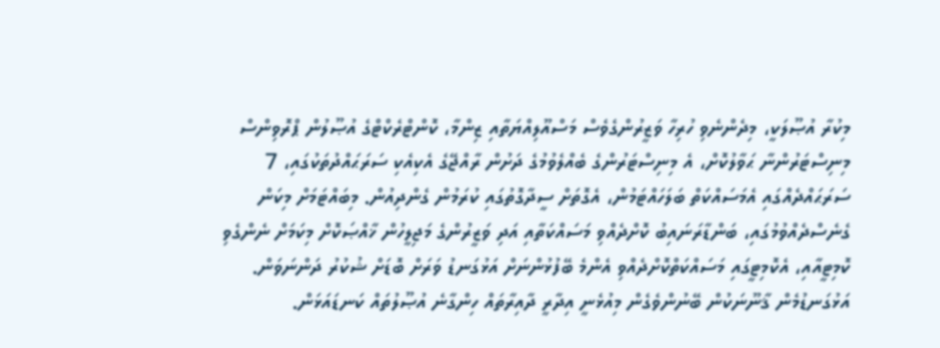މިކުރާ އުޞޫލަކީ، މިދެންނެވި ހުރިހާ ވަޒީރުންގެވެސް މަސްއޫލިއްޔަތާއި ޒިންމާ، ކޮންޓްރެކްޓްގެ އުޞޫލުން ޕްރޮވިންސް މިނިސްޓަރުންނާ ޙަވާލުކޮށް، އެ މިނިސްޓަރުންގެ ބެއްލެވުމުގެ ދަށުން ރާއްޖޭގެ އެކިއެކި ސަރަޙައްދުތަކުގައި، 7 ސަރަޙައްދެއްގައި އެމަސައްކަތް ބަލަހައްޓަމުން، އެގޮތަށް ސީދާގޮތުގައި ކުރަމުން ގެންދިއުން. މިބައްޓަމަށް މިކަން ގެނެސްދެއްވުމުގައި، ބަންޑާރަނައިބު ކޮށްދެއްވި މަސައްކަތާއި އަދި ވަޒީރުންގެ މަޖިލީހުން ޚާއްޞަކޮށް މިކަމަށް ނެންގެވި ކޮމިޓީއާއި، އެކޮމިޓީގައި މަސައްކަތްކޮށްދެއްވި އެންމެ ބޭފުޅުންނަށް އަޅުގަނޑު ވަރަށް ބޮޑަށް ޝުކުރު ދަންނަވަން.
އަޅުގަނޑުމެން ޤާނޫނަކުން ބޭނުންވެގެން މިއުޅެނީ އިދާރީ ދާއިރާތައް ހިންގާނެ އުޞޫލުތައް ކަނޑައަޅަން.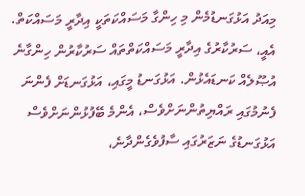މިއަދު އަޅުގަނޑުމެން މި ހިންގާ މަސައްކަތަކީ އިދާރީ މަސައްކަތް. އެއީ، ސަރުކާރުގެ އިދާރީ މަސައްކަތްތައް ސަރުކާރުން ހިންގާނެ އުޞޫލެއް ކަނޑައެޅުން. އަޅުގަނޑު މީގައި، އަޅުގަނޑަށް ފެންނަ ފެނުމުގައި ރައްޔިތުންނަށްވެސް، އެންމެ ބޭފުޅުންނަށްވެސް އަޅުގަނޑުގެ ނަޒަރުގައި ސާފުވެގެންދާނެ،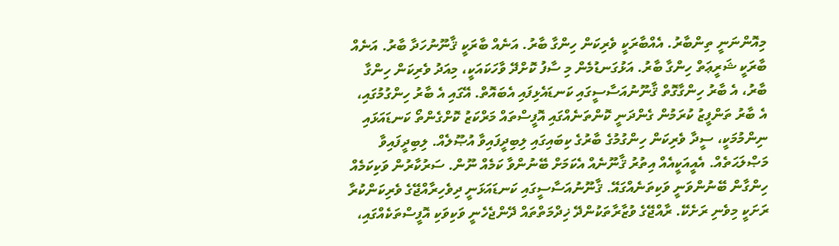މިއޮންނަނީ ތިންބާރު. އެއްބާރަކީ ވެރިކަން ހިންގާ ބާރު. އަނެއް ބާރަކީ ޤާނޫނުހަދާ ބާރު. އަނެއް ބާރަކީ ޝަރީޢަތް ހިންގާ ބާރު. އަޅުގަނޑުމެން މި ސާފު ކޮށްދޭ ވާހަކައަކީ، މިއަދު ވެރިކަން ހިންގާ ބާރު، އެ ބާރު ހިންގާގޮތް ޤާނޫނުއަސާސީގައި ކަނޑައެޅިފައި އެބައޮތް. އޭގައި އެ ބާރު ހިންގުމުގައި، އެ ބާރު ތަންފީޒު ކުރަމުން ގެންދަނީ ކޮންތަނެއްގައި އޮފީސްތައް މަރްކަޒު ކޮށްގެންތޯ ކަނޑައަޅައި ނިންމުމަކީ، ސީދާ ވެރިކަން ހިންގުމުގެ ބާރުގެ ކިބައިގައި ލިބިދީފައިވާ އުޞޫލެއް. ލިބިދީފައިވާ މަޞްލަޙަތެއް. އެއީއަކީއެއް އިތުރު ޤާނޫނެއް އެކަމަށް ބޭނުންވާ ކަމެއް ނޫން. ސަރުކާރުން ވަކިކަމެއް ހިންގާން ބޭނުންވަނީ ވަކިތަނެއްގައޭ. ޤާނޫނުއަސާސީގައި ކަނޑައަޅަނީ ދިވެހިރާއްޖޭގެ ވެރިކަންކުރާ ރަށަކީ މިވެނި ރަށެކޭ. ރާއްޖޭގެ ވުޒާރާތަކުންދޭ ޚިދްމަތްތައް ދޭންޖެހެނީ ވަކިވަކި އޮފީސްތަކެއްގައި،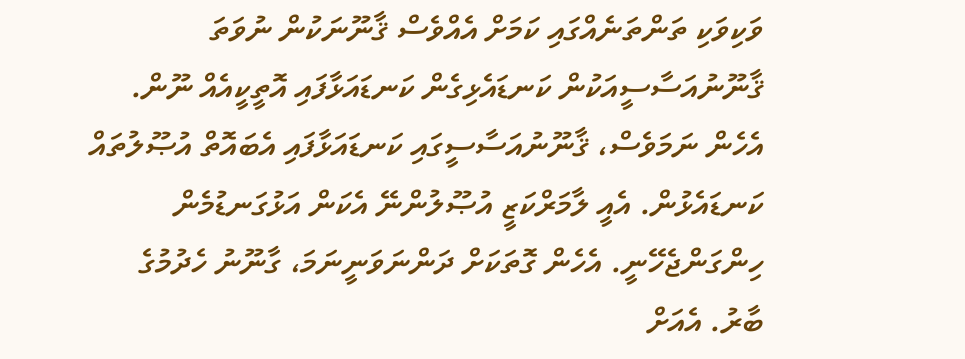ވަކިވަކި ތަންތަނެއްގައި ކަމަށް އެއްވެސް ޤާނޫނަކުން ނުވަތަ ޤާނޫނުއަސާސީއަކުން ކަނޑައެޅިގެން ކަނޑައަޅާފައި އޮތީކީއެއް ނޫން. އެހެން ނަމަވެސް، ޤާނޫނުއަސާސީގައި ކަނޑައަޅާފައި އެބައޮތް އުޞޫލުތައް ކަނޑައެޅުން. އެއީ ލާމަރްކަޒީ އުޞޫލުންނޭ އެކަން އަޅުގަނޑުމެން ހިންގަންޖެހޭނީ. އެހެން ގޮތަކަށް ދަންނަވަނީނަމަ، ގާނޫނު ހެދުމުގެ ބާރު. އެއަށް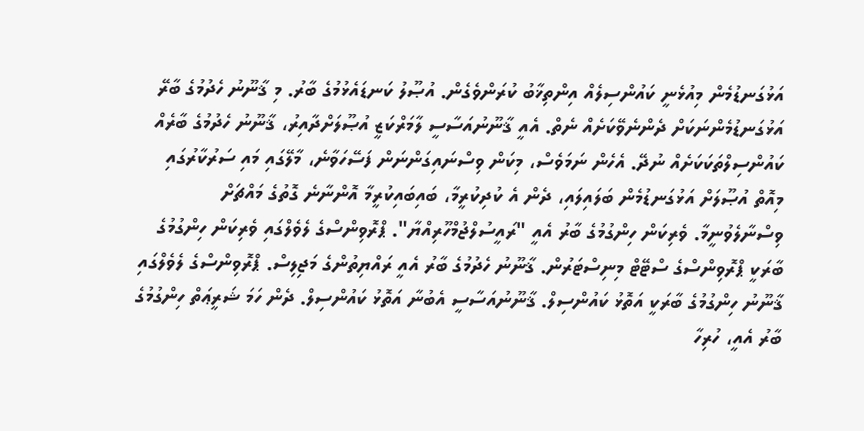އަޅުގަނޑުމެން މިއުޅެނީ ކައުންސިލެއް އިންތިޚާބު ކުރަންވެގެން. އުޞޫލު ކަނޑައެޅުމުގެ ބާރު. މި ޤާނޫނު ހެދުމުގެ ބާރޭ އަޅުގަނޑުމެންނަކަށް ދެންނެވޭކަށެއް ނެތް. އެއީ ޤާނޫނުއަސާސީ ލާމަރްކަޒީ އުޞޫލަށްދާއިރު، ޤާނޫނު ހެދުމުގެ ބާރެއް ކައުންސިލްތަކަކަށެއް ނުދޭ. އެހެން ނަމަވެސް، މިކަން ވިސްނައިގަންނަން ފަސޭހަވާނެ، މާލޭގައި މައި ސަރުކާރުގައި މިއޮތް އުޞޫލަށް އަޅުގަނޑުމެން ބަލައިލައި، ދެން އެ ކުދިކުރީމާ، ބައިބައިކުރީމާ އޮންނާނެ ގޮތުގެ މައްޗަށް ވިސްނާލެވުނީމާ. ވެރިކަން ހިންގުމުގެ ބާރު އެއީ "ރައީސުލްޖުމްހޫރިއްޔާ". ޕްރޮވިންސްގެ ލެވެލްގައި ވެރިކަން ހިންގުމުގެ ބާރަކީ ޕްރޮވިންސްގެ ސްޓޭޓް މިނިސްޓަރުން. ޤާނޫނު ހެދުމުގެ ބާރު އެއީ ރައްޔިތުންގެ މަޖިލިސް. ޕްރޮވިންސްގެ ލެވެލްގައި ޤާނޫނު ހިންގުމުގެ ބާރަކީ އަތޮޅު ކައުންސިލް. ޤާނޫނުއަސާސީ އެބުނާ އަތޮޅު ކައުންސިލް. ދެން ހަމަ ޝަރީޢަތް ހިންގުމުގެ ބާރު އެއީ، ހުރިހާ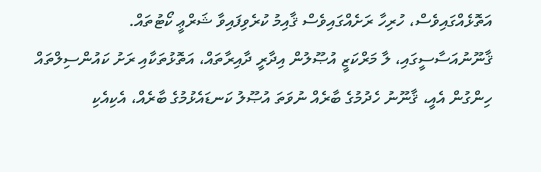އަތޮޅެއްގައިވެސް، ހުރިހާ ރަށެއްގައިވެސް ޤާއިމު ކުރެވިފައިވާ ޝަރްޢީ ކޯޓުތައް.
ޤާނޫނުއަސާސީގައި، ލާ މަރްކަޒީ އުޞޫލުން އިދާރީ ދާއިރާތައް، އަތޮޅުތަކާއި ރަށު ކައުންސިލްތައް ހިންގުން އެއީ، ޤާނޫނު ހެދުމުގެ ބާރެއް ނުވަތަ އުޞޫލު ކަނޑައެޅުމުގެ ބާރެއް، އެކިއެކި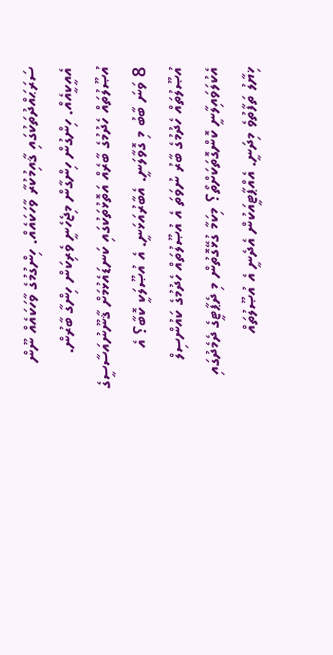ސަރަޙައްދުތަކުގައި ޤާއިމުކުރާ ވާހަކައެއް. ހިންގުމުގެ ވާހަކައެއް ނޫން އެއީކީއެއް. ހިންގުން ހިންގާން މިޖެހެނީ ވެރިކަން ހިންގާ ބާރުން. އުޞޫލުތައް ހެދުމުގެ ބާރެއް އަތޮޅުތަކުގައި ކަނޑައެޅުމަށް ޤާނޫނުއަސާސީގެ 8 ވަނަ ބާބު މި ގޮވާލަނީ. އެބާރުއަޅަނީ. އެ އުޞޫލަކީ ކޮބާ؟ އެ އުޞޫލުތައް ހެދުމުގެ ބާރު ނުވަތަ އެ އުޞޫލުތައް ހެދުމުގެ ކައުންސިލް އެކުލަވައިލާނީ ކޮންގޮތަކަށްތޯ؟ މިކަމާ ގުޅޭގޮތުން މި ދެޕާޓީގެ ދެމެދުގައި ޚިޔާލު ތަފާތުވެ މިދަނީ. އެއްޕާޓީއަކުން އެދެނީ އެ އުޞޫލުތައް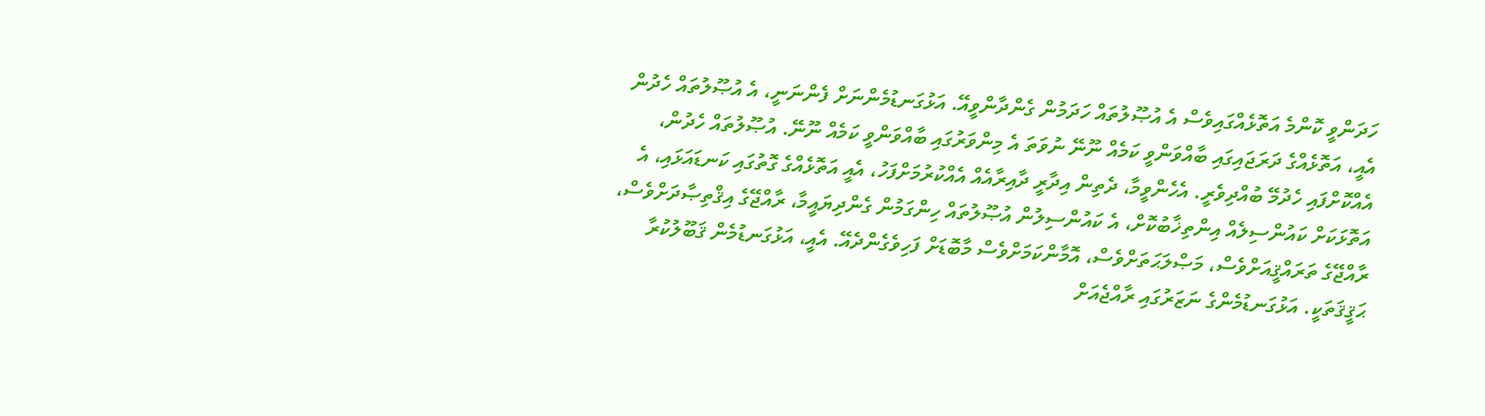ހަދަންވީ ކޮންމެ އަތޮޅެއްގައިވެސް އެ އުޞޫލުތައް ހަދަމުން ގެންދާންވީއޭ. އަޅުގަނޑުމެންނަށް ފެންނަނީ، އެ އުޞޫލުތައް ހެދުން އެއީ، އަތޮޅެއްގެ ދަރަޖައިގައި ބާއްވަންވީ ކަމެއް ނޫނޭ ނުވަތަ އެ މިންވަރުގައި ބާއްވަންވީ ކަމެއް ނޫނޭ. އުޞޫލުތައް ހެދުން، އެއްކޮށްފައި ހެދުމޭ ބުއްދިވެރީ. އެހެންވީމާ، ދެތިން އިދާރީ ދާއިރާއެއް އެއްކުރުމަށްފަހު، އެއީ އަތޮޅެއްގެ ގޮތުގައި ކަނޑައަޅައި، އެ އަތޮޅަކަށް ކައުންސިލެއް އިންތިޚާބުކޮށް، އެ ކައުންސިލުން އުޞޫލުތައް ހިންގަމުން ގެންދިޔައީމާ، ރާއްޖޭގެ އިޤްތިޞާދަށްވެސް، ރާއްޖޭގެ ތަރައްޤީއަށްވެސް، މަޞްލަޙަތަށްވެސް، އޮމާންކަމަށްވެސް މާބޮޑަށް ފަހިވެގެންދެއޭ. އެއީ، އަޅުގަނޑުމެން ޤަބޫލުކުރާ ޙަޤީޤަތަކީ. އަޅުގަނޑުމެންގެ ނަޒަރުގައި ރާއްޖެއަށް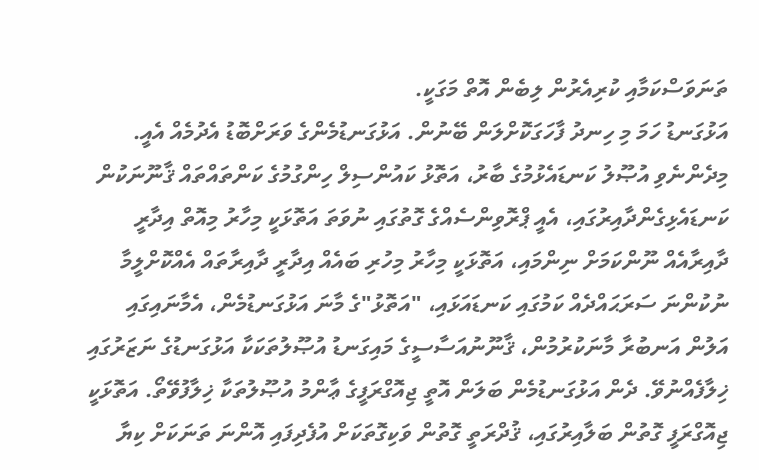ތަނަވަސްކަމާއި ކުރިއެރުން ލިބެން އޮތް މަގަކީ.
އަޅުގަނޑު ހަމަ މި ހިނދު ފާހަގަކޮށްލަން ބޭނުން. އަޅުގަނޑުމެންގެ ވަރަށްބޮޑު އެދުމެއް އެއީ. މިދެންނެވި އުޞޫލު ކަނޑައެޅުމުގެ ބާރު، އަތޮޅު ކައުންސިލް ހިންގުމުގެ ކަންތައްތައް ޤާނޫނަކުން ކަނޑައެޅިގެންދާއިރުގައި، އެއީ ޕްރޮވިންސެއްގެ ގޮތުގައި ނުވަތަ އަތޮޅަކީ މިހާރު މިއޮތް އިދާރީ ދާއިރާއެއް ނޫންކަމަށް ނިންމައި، އަތޮޅަކީ މިހާރު މިހުރި ބައެއް އިދާރީ ދާއިރާތައް އެއްކޮށްލީމާ ނުކުންނަ ސަރަޙައްދެއް ކަމުގައި ކަނޑައަޅައި، "އަތޮޅު"ގެ މާނަ އަޅުގަނޑުމެން، އެމާނައިގައި އަލުން އަނބުރާ މާނަކުރުމުން، ޤާނޫނުއަސާސީގެ މައިގަނޑު އުޞޫލުތަކަކާ އަޅުގަނޑުގެ ނަޒަރުގައި ޚިލާފެއްނުވޭ. ދެން އަޅުގަނޑުމެން ބަލަން އޮތީ ޖިއޮގްރަފީގެ ޢާންމު އުޞޫލުތަކާ ޚިލާފުވޭތޯ. އަތޮޅަކީ ޖިއޮގްރަފީ ގޮތުން ބަލާއިރުގައި، ޤުދްރަތީ ގޮތުން ވަކިގޮތަކަށް އުފެދިފައި އޮންނަ ތަނަކަށް ކިޔާ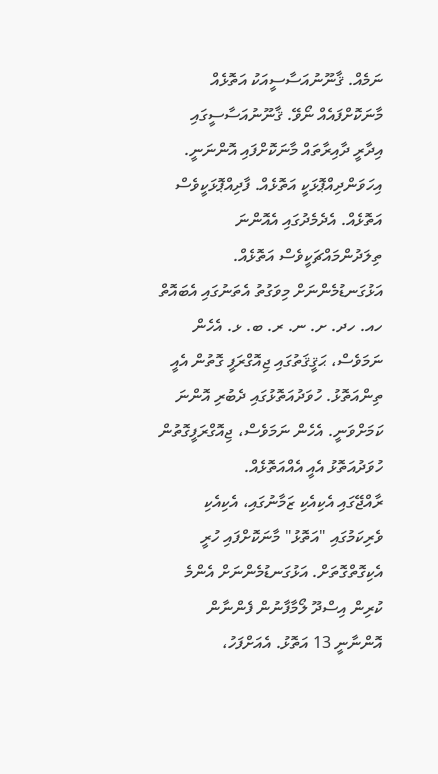ނަމެއް. ޤާނޫނުއަސާސީއަކު އަތޮޅެއް މާނަކޮށްފައެއް ނޯވޭ. ޤާނޫނުއަސާސީގައި އިދާރީ ދާއިރާތައް މާނަކޮށްފައި އޮންނަނީ. އިހަވަންދިއްޕޮޅަކީ އަތޮޅެއް. ފާދިއްޕޮޅަކީވެސް އަތޮޅެއް. އެދެމެދުގައި އެއޮންނަ ތިލަދުންމައްޗަކީވެސް އަތޮޅެއް. އަޅުގަނޑުމެންނަށް މިވަގުތު އެތަނުގައި އެބައޮތް ހއ. ހދ. ށ. ނ. ރ. ބ. ޅ. އެހެން ނަމަވެސް، ޙަޤީޤަތުގައި ޖިއޮގްރަފީ ގޮތުން އެއީ ތިންއަތޮޅު. ހުވަދުއަތޮޅުގައި ދެބުރި އޮންނަ ކަމަށްވަނީ. އެހެން ނަމަވެސް، ޖިއޮގްރަފީގޮތުން ހުވަދުއަތޮޅު އެއީ އެއްއަތޮޅެއް.
ރާއްޖޭގައި އެކިއެކި ޒަމާނުގައި، އެކިއެކި ވެރިކަމުގައި "އަތޮޅު" މާނަކޮށްފައި ހުރީ އެކިގޮތްގޮތަށް. އަޅުގަނޑުމެންނަށް އެންމެ ކުރިން އިސްދޫ ލޯމާފާނުން ފެންނާން އޮންނާނީ 13 އަތޮޅު. އެއަށްފަހު،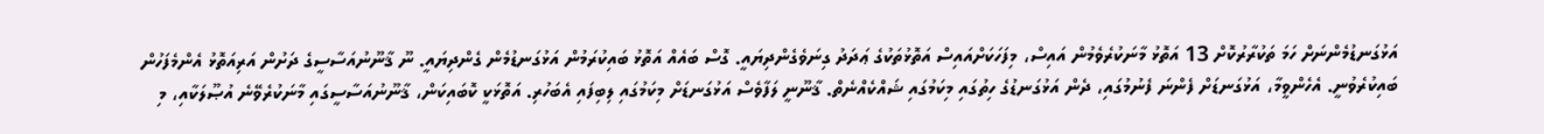އަޅުގަނޑުމެންނަށް ހަމަ ތަކުރާރުކޮށް 13 އަތޮޅު މާނަކުރެވެމުން އައިސް، މިފަހަކަށްއައިސް އަތޮޅުތަކުގެ ޢަދަދު ގިނަވެގެންދިޔައީ. ގޮސް ބައެއް އަތޮޅު ބައިކުރަމުން އަޅުގަނޑުމެން ގެންދިޔައީ. ނޫ ޤާނޫނުއަސާސީގެ ދަށުން އަރިއަތޮޅު އެންމެފަހުން ބައިކުރެވުނީ. އެހެންވީމާ، އަޅުގަނޑަށް ފެންނަ ފެނުމުގައި، ދެން އަޅުގަނޑުގެ ހިތުގައި މިކަމުގައި ޝައްކެއްނެތް. ޤާނޫނީ ލަފާވެސް އަޅުގަނޑަށް މިކަމުގައި ލިބިފައި އެބަހުރި. އަތޮޅަކީ ކޮބައިކަން، ޤާނޫނުއަސާސީގައި މާނަކުރެވޭނެ އުޞޫލަކާއި، މި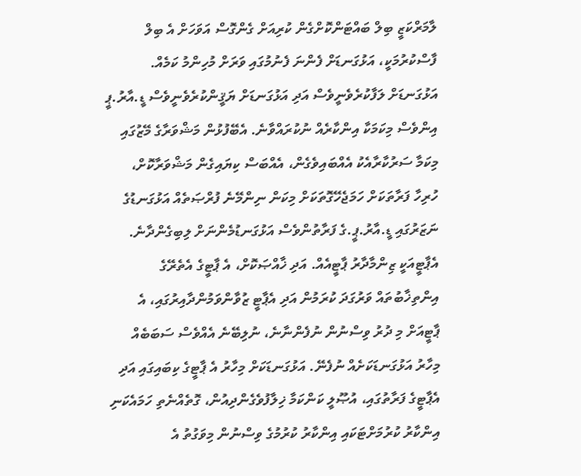ލާމަރްކަޒީ ބިލް ބައްޓަންކޮށްގެން ކުރިއަށް ގެންގޮސް އަވަހަށް އެ ބިލް ފާސްކުރުމަކީ، އަޅުގަނޑަށް ފެންނަ ފެނުމުގައި ވަރަށް މުހިންމު ކަމެއް.
އަޅުގަނޑަށް ލަފާކުރެވެނީވެސް އަދި އަޅުގަނޑަށް ޔަޤީންކުރެވެނީވެސް ޑީ.އާރު.ޕީ އިންވެސް މިކަމަކާ އިންކާރެއް ނުކުރައްވާނެ. އެބޭފުޅުން މަޝްވަރާގެ މޭޒުގައި މިކަމާ ސަރުކާރާއެކު އެއްބައިވެގެން، އެއްބަސް ކިޔައިގެން މަޝްވަރާކޮށް، ހުރިހާ ފަރާތަކަށް ހަމަޖެހޭގޮތަކަށް މިކަން ނިންމޭނެ ފުރްޞަތެއް އަޅުގަނޑުގެ ނަޒަރުގައި ޑީ.އާރު.ޕީ.ގެ ފަރާތުންވެސް އަޅުގަނޑުމެންނަށް ލިބިގެންދާނެ. އެޕާޓީއަކީ ޒިންމާދާރު ޕާޓީއެއް. އަދި ޚާއްޞަކޮށް، އެ ޕާޓީގެ އެތެރޭގެ އިންތިޚާބުތައް ވަރުގަދަ ކުރަމުން އަދި އެޕާޓީ ޒުވާންވަމުންދާއިރުގައި، އެ ޕާޓީއަށް މި ދުރު ވިސްނުން ނުފެންނާނެ، ނުލިބޭނެ އެއްވެސް ސަބަބެއް މިހާރު އަޅުގަނޑަކަށެއް ނުފެނޭ. އަޅުގަނޑަކަށް މިހާރު އެ ޕާޓީގެ ކިބައިގައި އަދި އެޕާޓީގެ ފަރާތުގައި، އުޞޫލީ ކަންކަމާ ޚިލާފުވެގެންދިއުން، ގޮތެއްނެތި ހަމައެކަނި އިންކާރު ކުރުމަށްޓަކައި އިންކާރު ކުރުމުގެ ވިސްނުން މިވަގުތު އެ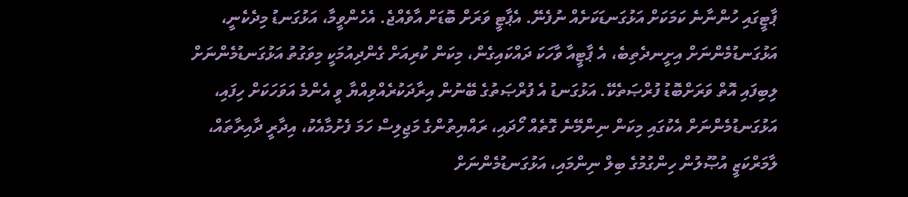ޕާޓީގައި ހުންނާނެ ކަމަކަށް އަޅުގަނޑަކަށެއް ނުފެނޭ. އެޕާޓީ ވަރަށް ބޮޑަށް އާވެއްޖެ. އެހެންވީމާ، އަޅުގަނޑު މިދެކެނީ، އަޅުގަނޑުމެންނަށް އިށީނދެތިބެ، އެ ޕާޓީއާ ވާހަކަ ދައްކައިގެން، މިކަން ކުރިއަށް ގެންދިއުމަކީ މިވަގުތު އަޅުގަނޑުމެންނަށް ލިބިފައި އޮތް ވަރަށްބޮޑު ފުރްޞަތެކޭ. އަޅުގަނޑު އެ ފުރްޞަތުގެ ބޭނުން އިރާދަކުރެއްވިއްޔާ ވީ އެންމެ އަވަހަކަށް ހިފައި، އަޅުގަނޑުމެންނަށް އެކުގައި މިކަން ނިންމޭނެ ގޮތެއް ހޯދައި، ރައްޔިތުންގެ މަޖިލިސް ހަމަ ފެށުމާއެކު، އިދާރީ ދާއިރާތައް، ލާމަރްކަޒީ އުޞޫލުން ހިންގުމުގެ ބިލް ނިންމައި، އަޅުގަނޑުމެންނަށް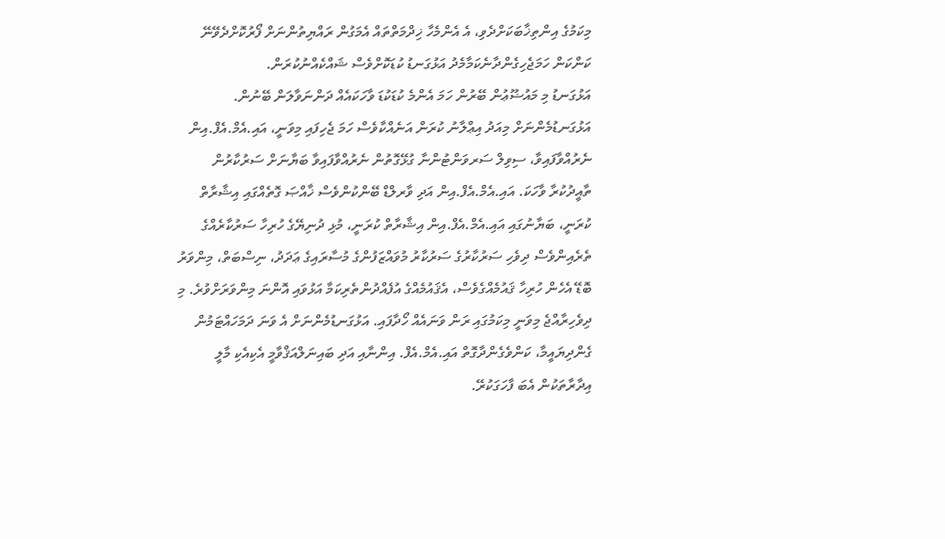މިކަމުގެ އިންތިޚާބަކަށްދެވި، އެ އެންމެހާ ޚިދްމަތްތައް އެމަގުން ރައްޔިތުންނަށް ފޯރުކޮށްދެވޭނޭ ކަންކަން ހަމަޖެހިގެންދާނެކަމާމެދު އަޅުގަނޑު ކުޑަކޮށްވެސް ޝައްކެއްނުކުރަން.
އަޅުގަނޑު މި މައުޟޫޢުން ބޭރުން ހަމަ އެންމެ ކުޑަކުޑަ ވާހަކައެއް ދަންނަވާލަން ބޭނުން. އަޅުގަނޑުމެންނަށް މިއަދު އިޢްލާނު ކުރަން އަނެއްކާވެސް ހަމަ ޖެހިފައި މިވަނީ، އައި.އެމް.އެފް.އިން ނެރުއްވާފައިވާ، ސިވިލް ސަރވަންޓުންނާ ގުޅޭގޮތުން ނެރުއްވާފައިވާ ބަޔާނަށް ސަރުކާރުން ތާއީދުކުރާ ވާހަކަ. އައި.އެމް.އެފް.އިން އަދި ވާރލްޑް ބޭންކުންވެސް ޚާއްޞަ ގޮތެއްގައި އިޝާރާތް ކުރަނީ، ބަޔާނުގައި އައި.އެމް.އެފް.އިން އިޝާރާތް ކުރަނީ، މުޅި ދުނިޔޭގެ ހުރިހާ ސަރުކާރެއްގެ ތެރެއިންވެސް ދިވެހި ސަރުކާރުގެ ސަރުކާރު މުވައްޒަފުންގެ މުސާރައިގެ ޢަދަދު، ނިސްބަތް، މިންވަރު ބޮޑޭ އެހެން ހުރިހާ ޤައުމެއްގެވެސް، އެޤައުމެއްގެ އުފެއްދުންތެރިކަމާ އަޅުވައި އޮންނަ މިންވަރަށްވުރެ. މި ދިވެހިރާއްޖެ މިވަނީ މިކަމުގައި ރަން ވަނައެއް ހޯދާފައި. އަޅުގަނޑުމެންނަށް އެ ވަނަ ދަމަހައްޓަމުން ގެންދިޔައީމާ، ކަންވެގެންދާގޮތް އައި.އެމް.އެފް. އިންނާއި އަދި ބައިނަލްއަޤްވާމީ އެކިއެކި މާލީ އިދާރާތަކުން އެބަ ފާހަގަކުރޭ.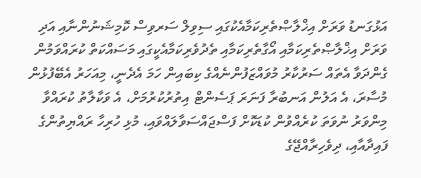އަޅުގަނޑު ވަރަށް އިޚްލާޞްތެރިކަމާއެކުގައި ސިވިލް ސަރވިސް ކޮމިޝަނުންނާއި އަދި ވަރަށް އިޚްލާޞްތެރިކަމާއި އޯގާތެރިކަމާއި ތެދުވެރިކަމާއެކީގައި މަސައްކަތް ކުރައްވަމުން ގެންދަވާ އެތައް ސަރުކާރު މުވައްޒަފުންނެއްގެ ކިބައިން ހަމަ އެދެނީ، މިއަހަރު އެބޭފުޅުން މުސާރަ، އެ އަލުން އަނބުރާ ފަނަރަ ޕަސެންޓް އިތުރުކުރުމަށް، އެ ވަކާލާތު ކުރައްވާ މިންވަރު ނުވަތަ ކުރެއްވުން ކުޑަކޮށް ފަސްޖައްސަވާލައްވައި، މުޅި ހުރިހާ ރައްޔިތުންގެ ފައިދާއާއި، ދިވެހިރާއްޖޭގެ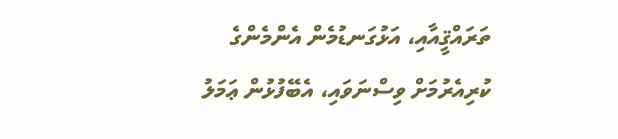ތަރައްޤީއާއި، އަޅުގަނޑުމެން އެންމެންގެ ކުރިއެރުމަށް ވިސްނަވައި، އެބޭފުޅުން ޢަމަލު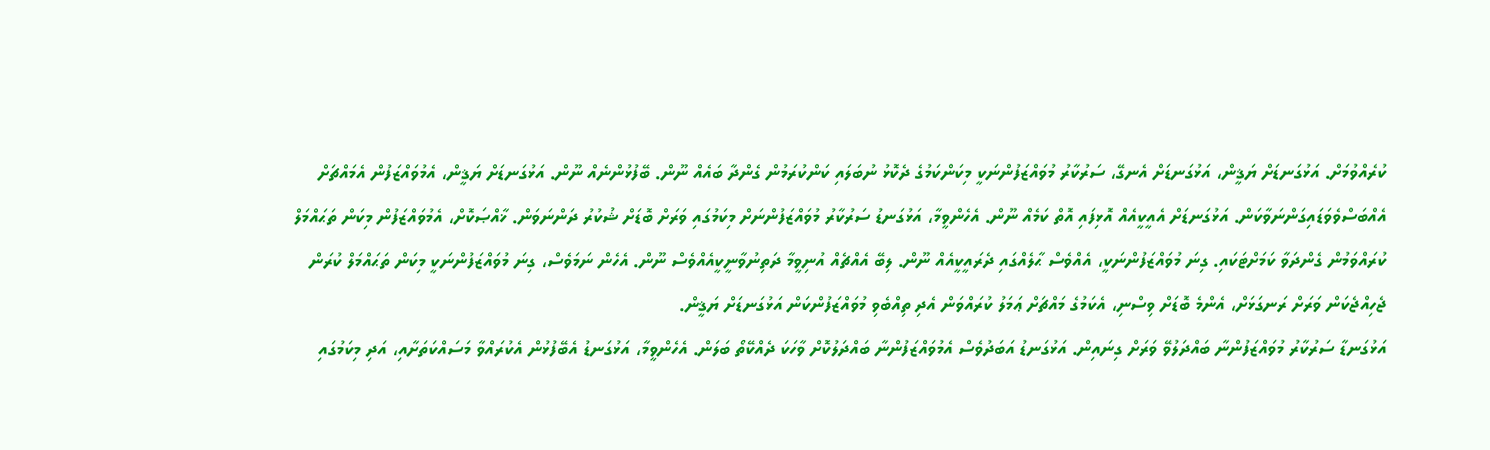ކުރެއްވުމަށް. އަޅުގަނޑަށް ޔަޤީން، އަޅުގަނޑަށް އެނގޭ، ސަރުކާރު މުވައްޒަފުންނަކީ މިކަންކަމުގެ ދެކޮޅު ނުބަލައި ކަންކުރަމުން ގެންދާ ބައެއް ނޫން. ބޭފުޅުންނެއް ނޫން. އަޅުގަނޑަށް ޔަޤީން، އެމުވައްޒަފުން އެމައްޗަށް އެއްބަސްވެވަޑައިގަންނަވާކަން. އަޅުގަނޑަށް އެއީކީއެއް އޮޅިފައި އޮތް ކަމެއް ނޫން. އެހެންވީމާ، އަޅުގަނޑު ސަރުކާރު މުވައްޒަފުންނަށް މިކަމުގައި ވަރަށް ބޮޑަށް ޝުކުރު ދަންނަވަން. ޚާއްޞަކޮށް، އެމުވައްޒަފުން މިކަން ތަޙައްމަލް ކުރައްވަމުން ގެންދަވާ ކަމަށްޓަކައި. ގިނަ މުވައްޒަފުންނަކީ، އެއްވެސް ޙާލެއްގައި ދެރައީކީއެއް ނޫން. ލިބޭ އެއްޗެއް އުނިވީމާ ދަތިނުވާނީކީއެއްވެސް ނޫން. އެހެން ނަމަވެސް، ގިނަ މުވައްޒަފުންނަކީ މިކަން ތަޙައްމަލް ކުރަން ޖެހިއްޖެކަން ވަރަށް ރަނގަޅަށް، އެންމެ ބޮޑަށް ވިސްނި، އެކަމުގެ މައްޗަށް ޢަމަލު ކުރައްވަން އެދި ތިއްބެވި މުވައްޒަފުންކަން އަޅުގަނޑަށް ޔަޤީން.
އަޅުގަނޑާ ސަރުކާރު މުވައްޒަފުންނާ ބައްދަލުވޭ ވަރަށް ގިނައިން. އަޅުގަނޑު އަބަދުވެސް އެމުވައްޒަފުންނާ ބައްދަލުކޮށް ވާހަކަ ދެއްކޭތޯ ބަލަން. އެހެންވީމާ، އަޅުގަނޑު އެބޭފުޅުން އެކުރައްވާ މަސައްކަތަށާއި، އަދި މިކަމުގައި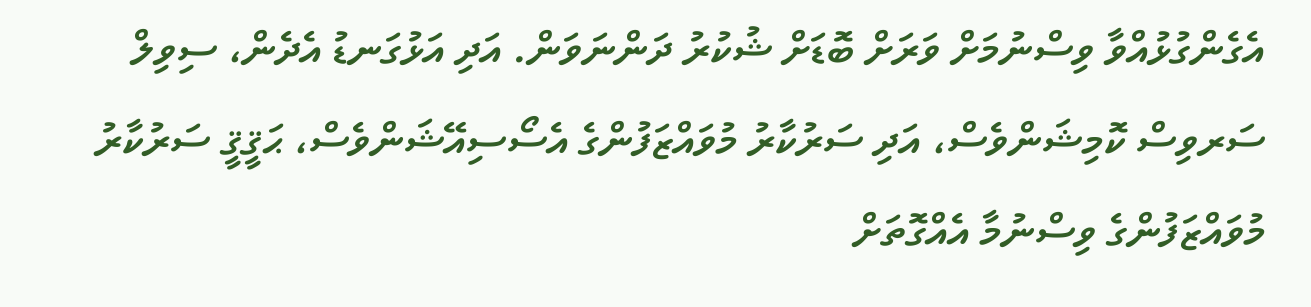އެގެންގުޅުއްވާ ވިސްނުމަށް ވަރަށް ބޮޑަށް ޝުކުރު ދަންނަވަން. އަދި އަޅުގަނޑު އެދެން، ސިވިލް ސަރވިސް ކޮމިޝަންވެސް، އަދި ސަރުކާރު މުވައްޒަފުންގެ އެސޯސިއޭޝަންވެސް، ޙަޤީޤީ ސަރުކާރު މުވައްޒަފުންގެ ވިސްނުމާ އެއްގޮތަށް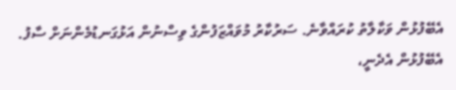އެބޭފުޅުން ވަކާލާތު ކުރައްވާނެ. ސަރުކާރު މުވައްޒަފުންގެ ވިސްނުން އަޅުގަނޑުމެންނަށް ސާފު. އެބޭފުޅުން އެދެނީ،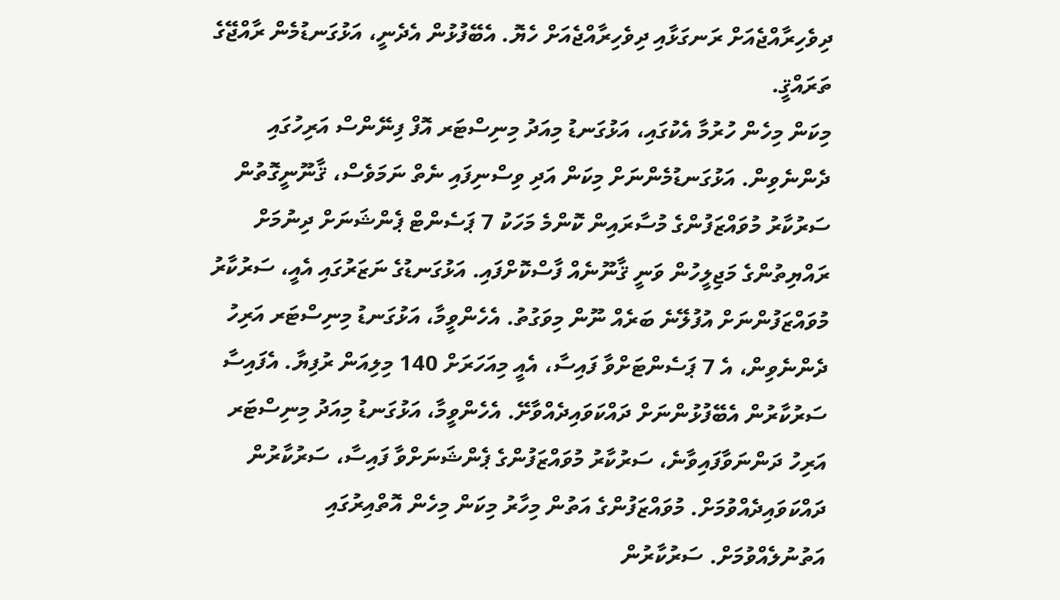ދިވެހިރާއްޖެއަށް ރަނގަޅާއި ދިވެހިރާއްޖެއަށް ހެޔޮ. އެބޭފުޅުން އެދެނީ، އަޅުގަނޑުމެން ރާއްޖޭގެ ތަރައްޤީ.
މިކަން މިހެން ހުރުމާ އެކުގައި، އަޅުގަނޑު މިއަދު މިނިސްޓަރ އޮފް ފިނޭންސް އަރިހުގައި ދެންނެވިން. އަޅުގަނޑުމެންނަށް މިކަން އަދި ވިސްނިފައި ނެތް ނަމަވެސް، ޤާނޫނީގޮތުން ސަރުކާރު މުވައްޒަފުންގެ މުސާރައިން ކޮންމެ މަހަކު 7 ޕަސެންޓް ޕެންޝަނަށް ދިނުމަށް ރައްޔިތުންގެ މަޖިލީހުން ވަނީ ޤާނޫނެއް ފާސްކޮށްފައި. އަޅުގަނޑުގެ ނަޒަރުގައި އެއީ، ސަރުކާރު މުވައްޒަފުންނަށް އުފުލޭނެ ބަރެއް ނޫން މިވަގުތު. އެހެންވީމާ، އަޅުގަނޑު މިނިސްޓަރ އަރިހު ދެންނެވިން، އެ 7 ޕަސެންޓަށްވާ ފައިސާ، އެއީ މިއަހަރަށް 140 މިލިއަން ރުފިޔާ. އެފައިސާ ސަރުކާރުން އެބޭފުޅުންނަށް ދައްކަވައިދެއްވާށޭ. އެހެންވީމާ، އަޅުގަނޑު މިއަދު މިނިސްޓަރ އަރިހު ދަންނަވާފައިވާނެ، ސަރުކާރު މުވައްޒަފުންގެ ޕެންޝަނަށްވާ ފައިސާ، ސަރުކާރުން ދައްކަވައިދެއްވުމަށް. މުވައްޒަފުންގެ އަތުން މިހާރު މިކަން މިހެން އޮތްއިރުގައި އަތުނުލެއްވުމަށް. ސަރުކާރުން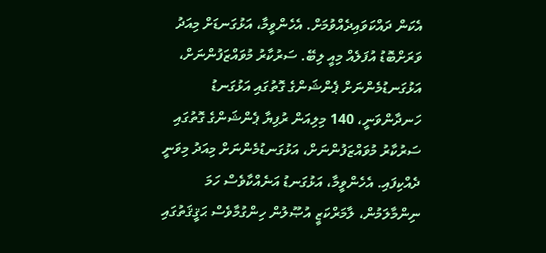އެކަން ދައްކަވައިދެއްވުމަށް. އެހެންވީމާ، އަޅުގަނޑަށް މިއަދު ވަރަށްބޮޑު އުފަލެއް މިއީ ލިބޭ. ސަރުކާރު މުވައްޒަފުންނަށް، އަޅުގަނޑުމެންނަށް ޕެންޝަންގެ ގޮތުގައި އަޅުގަނޑު ހަނދާންވަނީ، 140 މިލިއަން ރުފިޔާ ޕެންޝަންގެ ގޮތުގައި ސަރުކާރު މުވައްޒަފުންނަށް، އަޅުގަނޑުމެންނަށް މިއަދު މިވަނީ ދެއްކިފައި. އެހެންވީމާ، އަޅުގަނޑު އަނެއްކާވެސް ހަމަ ނިންމާލަމުން، ލާމަރްކަޒީ އުޞޫލުން ހިންގުމާވެސް ޙަޤީޤަތުގައި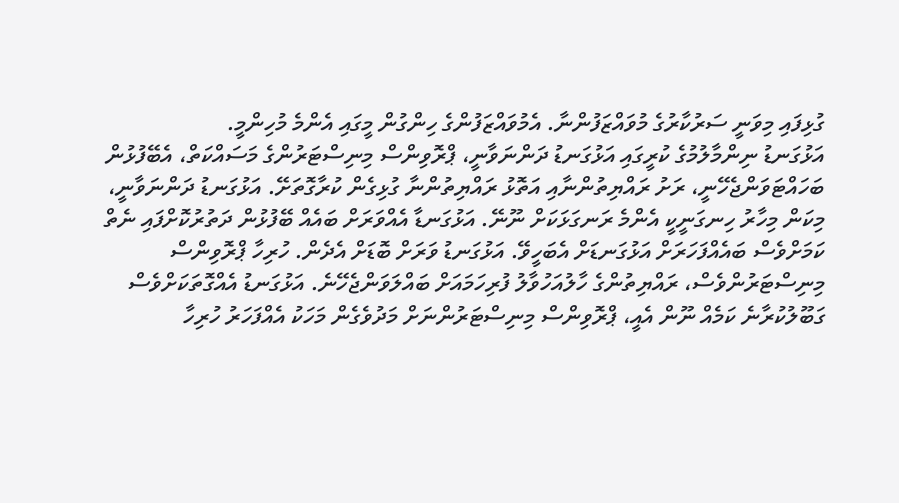ގުޅިފައި މިވަނީ ސަރުކާރުގެ މުވައްޒަފުންނާ. އެމުވައްޒަފުންގެ ހިންގުން މީގައި އެންމެ މުހިންމީ.
އަޅުގަނޑު ނިންމާލުމުގެ ކުރީގައި އަޅުގަނޑު ދަންނަވާނީ، ޕްރޮވިންސް މިނިސްޓަރުންގެ މަސައްކަތް، އެބޭފުޅުން ބަހައްޓަވަންޖެހޭނީ، ރަށު ރައްޔިތުންނާއި އަތޮޅު ރައްޔިތުންނާ ގުޅިގެން ކުރާގޮތަށޭ. އަޅުގަނޑު ދަންނަވާނީ، މިކަން މިހާރު ހިނގަނީކީ އެންމެ ރަނގަޅަކަށް ނޫނޭ. އަޅުގަނޑާ އެއްވަރަށް ބައެއް ބޭފުޅުން ދަތުރުކޮށްފައި ނެތް ކަމަށްވެސް ބައެއްފަހަރަށް އަޅުގަނޑަށް އެބަހީވޭ. އަޅުގަނޑު ވަރަށް ބޮޑަށް އެދެން. ހުރިހާ ޕްރޮވިންސް މިނިސްޓަރުންވެސް، ރައްޔިތުންގެ ހާލުއަހުވާލު ފުރިހަމައަށް ބައްލަވަންޖެހޭނެ. އަޅުގަނޑު އެއްގޮތަކަށްވެސް ގަބޫލުކުރާނެ ކަމެއް ނޫން އެއީ، ޕްރޮވިންސް މިނިސްޓަރުންނަށް މަދުވެގެން މަހަކު އެއްފަހަރު ހުރިހާ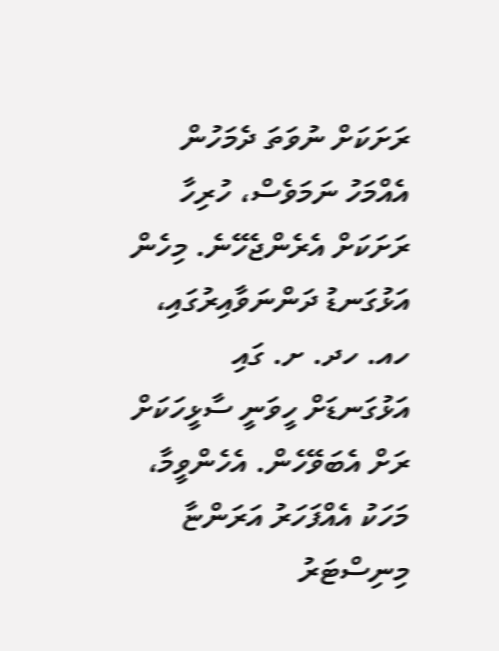ރަށަކަށް ނުވަތަ ދެމަހުން އެއްމަހު ނަމަވެސް، ހުރިހާ ރަށަކަށް އެރެންޖެހޭނެ. މިހެން އަޅުގަނޑު ދަންނަވާއިރުގައި، ހއ. ހދ. ށ. ގައި އަޅުގަނޑަށް ހީވަނީ ސާޅީހަކަށް ރަށް އެބަވޭހެން. އެހެންވީމާ، މަހަކު އެއްފަހަރު އަރަންޏާ މިނިސްޓަރު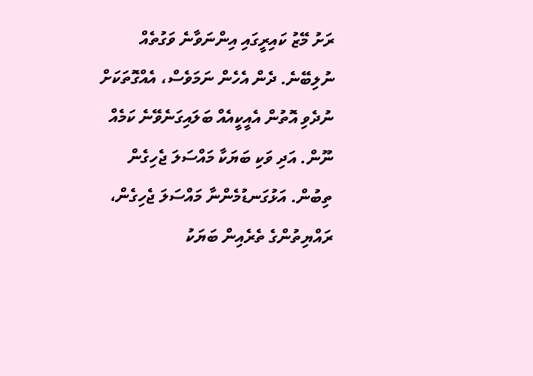ރަށު މޭޒު ކައިރީގައި އިންނަވާނެ ވަގުތެއް ނުލިބޭނެ. ދެން އެހެން ނަމަވެސް، އެއްގޮތަކަށް ނުދެވި އޮތުން އެއީކީއެއް ބަލައިގަނެވޭނެ ކަމެއް ނޫން. އަދި ވަކި ބަޔަކާ މައްސަލަ ޖެހިގެން ތިބުން. އަޅުގަނޑުމެންނާ މައްސަލަ ޖެހިގެން، ރައްޔިތުންގެ ތެރެއިން ބަޔަކު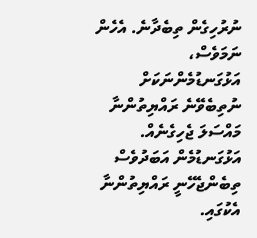ނުރުހިގެން ތިބެދާނެ. އެހެން ނަމަވެސް، އަޅުގަނޑުމެންނަކަށް ނުތިބެވޭނެ ރައްޔިތުންނާ މައްސަލަ ޖެހިގެނެއް. އަޅުގަނޑުމެން އަބަދުވެސް ތިބެންޖެހޭނީ ރައްޔިތުންނާ އެކުގައި.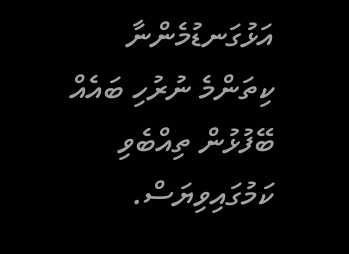އަޅުގަނޑުމެންނާ ކިތަންމެ ނުރުހި ބައެއް ބޭފުޅުން ތިއްބެވި ކަމުގައިވިޔަސް.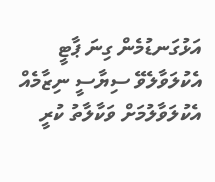އަޅުގަނޑުމެން ގިނަ ޕާޓީ އެކުލަވާލެވޭ ސިޔާސީ ނިޒާމެއް އެކުލަވާލުމަށް ވަކާލާތު ކުރީ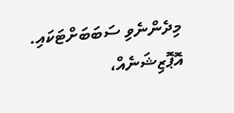މިދެންނެވި ސަބަބަށްޓަކައި. އޮޕޮޒިޝަނެއް،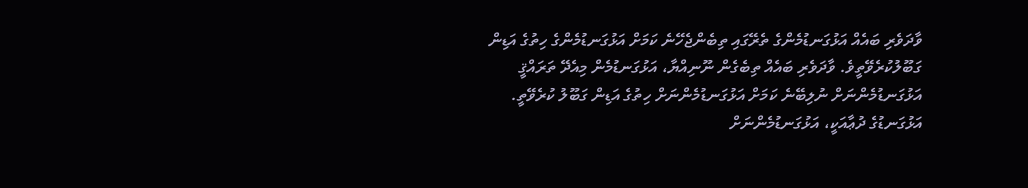ވާދަވެރި ބައެއް އަޅުގަނޑުމެންގެ ތެރޭގައި ތިބެންޖެހޭނެ ކަމަށް އަޅުގަނޑުމެންގެ ހިތުގެ އަޑިން ގަބޫލުކުރެވޭތީވެ. ވާދަވެރި ބައެއް ތިބެގެން ނޫނިއްޔާ، އަޅުގަނޑުމެން މިއެދޭ ތަރައްޤީ އަޅުގަނޑުމެންނަށް ނުލިބޭނެ ކަމަށް އަޅުގަނޑުމެންނަށް ހިތުގެ އަޑިން ގަބޫލު ކުރެވޭތީ.
އަޅުގަނޑުގެ ދުޢާއަކީ، އަޅުގަނޑުމެންނަށް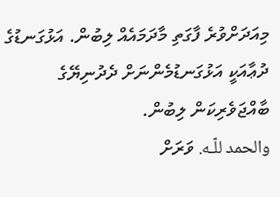މިއަދަށްވުރެ ފާގަތި މާދަމައެއް ލިބުން. އަޅުގަނޑުގެ ދުޢާއަކީ އަޅުގަނޑުމެންނަށް ދެދުނިޔޭގެ ބާއްޖަވެރިކަން ލިބުން.
والحمد للّـه. ވަރަށް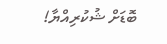ބޮޑަށް ޝުކުރިއްޔާ!